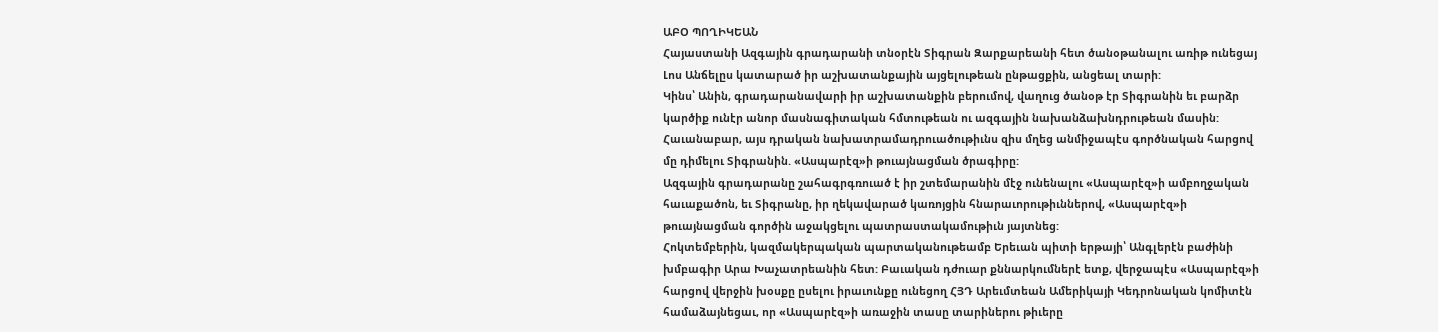ԱԲՕ ՊՈՂԻԿԵԱՆ
Հայաստանի Ազգային գրադարանի տնօրէն Տիգրան Զարքարեանի հետ ծանօթանալու առիթ ունեցայ Լոս Անճելըս կատարած իր աշխատանքային այցելութեան ընթացքին, անցեալ տարի:
Կինս՝ Անին, գրադարանավարի իր աշխատանքին բերումով, վաղուց ծանօթ էր Տիգրանին եւ բարձր կարծիք ունէր անոր մասնագիտական հմտութեան ու ազգային նախանձախնդրութեան մասին: Հաւանաբար, այս դրական նախատրամադրուածութիւնս զիս մղեց անմիջապէս գործնական հարցով մը դիմելու Տիգրանին. «Ասպարէզ»ի թուայնացման ծրագիրը:
Ազգային գրադարանը շահագրգռուած է իր շտեմարանին մէջ ունենալու «Ասպարէզ»ի ամբողջական հաւաքածոն, եւ Տիգրանը, իր ղեկավարած կառոյցին հնարաւորութիւններով, «Ասպարէզ»ի թուայնացման գործին աջակցելու պատրաստակամութիւն յայտնեց:
Հոկտեմբերին, կազմակերպական պարտականութեամբ Երեւան պիտի երթայի՝ Անգլերէն բաժինի խմբագիր Արա Խաչատրեանին հետ: Բաւական դժուար քննարկումներէ ետք, վերջապէս «Ասպարէզ»ի հարցով վերջին խօսքը ըսելու իրաւունքը ունեցող ՀՅԴ Արեւմտեան Ամերիկայի Կեդրոնական կոմիտէն համաձայնեցաւ, որ «Ասպարէզ»ի առաջին տասը տարիներու թիւերը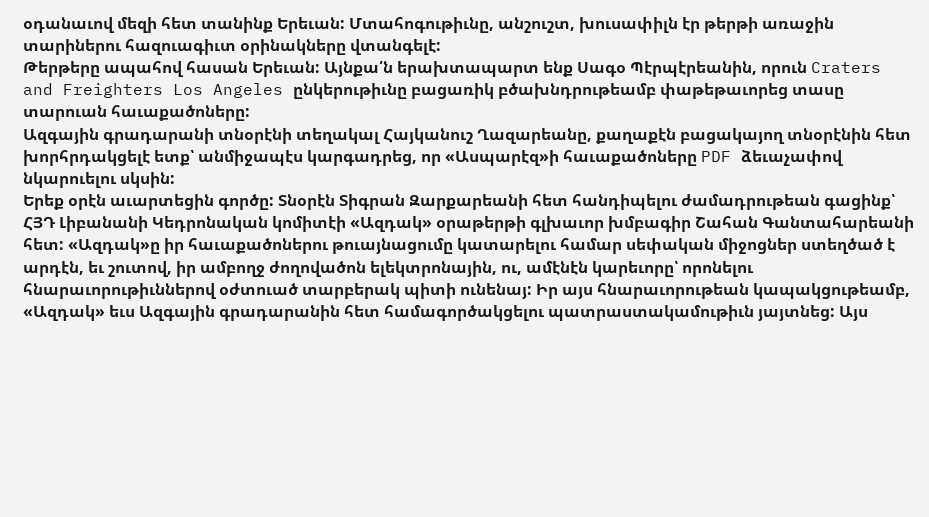օդանաւով մեզի հետ տանինք Երեւան: Մտահոգութիւնը, անշուշտ, խուսափիլն էր թերթի առաջին տարիներու հազուագիւտ օրինակները վտանգելէ:
Թերթերը ապահով հասան Երեւան: Այնքա՛ն երախտապարտ ենք Սագօ Պէրպէրեանին, որուն Craters and Freighters Los Angeles ընկերութիւնը բացառիկ բծախնդրութեամբ փաթեթաւորեց տասը տարուան հաւաքածոները:
Ազգային գրադարանի տնօրէնի տեղակալ Հայկանուշ Ղազարեանը, քաղաքէն բացակայող տնօրէնին հետ խորհրդակցելէ ետք՝ անմիջապէս կարգադրեց, որ «Ասպարէզ»ի հաւաքածոները PDF ձեւաչափով նկարուելու սկսին:
Երեք օրէն աւարտեցին գործը: Տնօրէն Տիգրան Զարքարեանի հետ հանդիպելու ժամադրութեան գացինք՝ ՀՅԴ Լիբանանի Կեդրոնական կոմիտէի «Ազդակ» օրաթերթի գլխաւոր խմբագիր Շահան Գանտահարեանի հետ: «Ազդակ»ը իր հաւաքածոներու թուայնացումը կատարելու համար սեփական միջոցներ ստեղծած է արդէն, եւ շուտով, իր ամբողջ ժողովածոն ելեկտրոնային, ու, ամէնէն կարեւորը՝ որոնելու հնարաւորութիւններով օժտուած տարբերակ պիտի ունենայ: Իր այս հնարաւորութեան կապակցութեամբ, «Ազդակ» եւս Ազգային գրադարանին հետ համագործակցելու պատրաստակամութիւն յայտնեց: Այս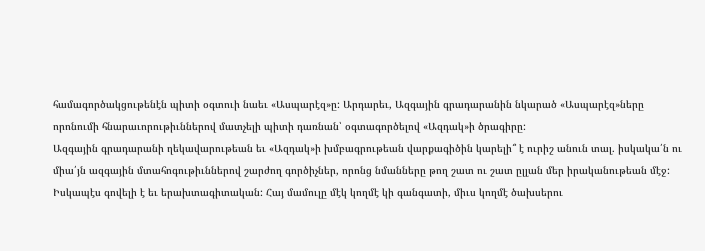համագործակցութենէն պիտի օգտուի նաեւ «Ասպարէզ»ը: Արդարեւ, Ազգային գրադարանին նկարած «Ասպարէզ»ները որոնումի հնարաւորութիւններով մատչելի պիտի դառնան՝ օգտագործելով «Ազդակ»ի ծրագիրը:
Ազգային գրադարանի ղեկավարութեան եւ «Ազդակ»ի խմբագրութեան վարքագիծին կարելի՞ է ուրիշ անուն տալ. իսկակա՛ն ու միա՛յն ազգային մտահոգութիւններով շարժող գործիչներ, որոնց նմանները թող շատ ու շատ ըլլան մեր իրականութեան մէջ:
Իսկապէս գովելի է եւ երախտագիտական: Հայ մամուլը մէկ կողմէ կի գանգատի, միւս կողմէ ծախսերու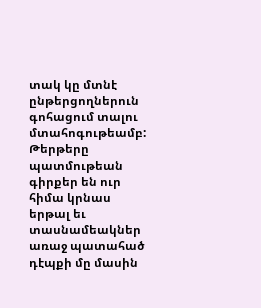տակ կը մտնէ ընթերցողներուն գոհացում տալու մտահոգութեամբ: Թերթերը պատմութեան գիրքեր են ուր հիմա կրնաս երթալ եւ տասնամեակներ առաջ պատահած դէպքի մը մասին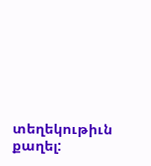տեղեկութիւն քաղել: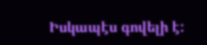Իսկապէս գովելի է: